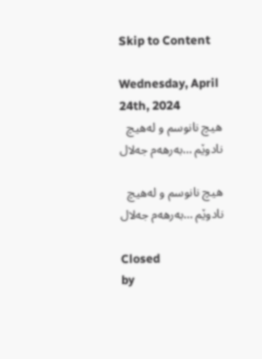Skip to Content

Wednesday, April 24th, 2024
هیچ نانوسم و له‌هیچ نادوێم …به‌رهه‌م جه‌لال

هیچ نانوسم و له‌هیچ نادوێم …به‌رهه‌م جه‌لال

Closed
by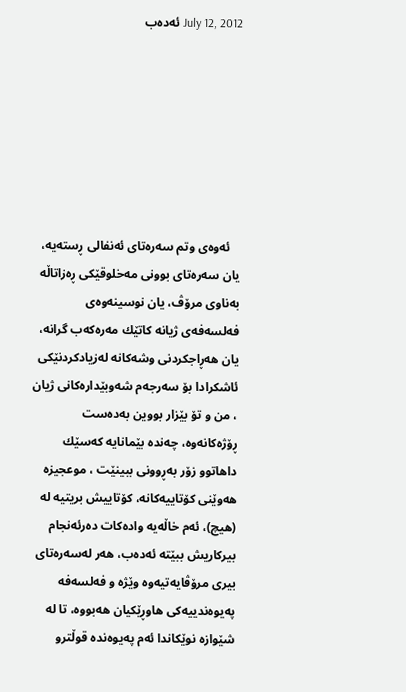July 12, 2012 ئەدەب







   ئه‌وه‌ی وتم سه‌ره‌تای ئه‌نفالی ڕسته‌یه‌، یان سه‌ره‌تای بوونی مه‌خلوقێكی ڕه‌زاتاڵه‌ به‌ناوی مرۆڤ، یان نوسینه‌وه‌ی فه‌لسه‌فه‌ی ژیانه‌ كاتێك مه‌ره‌كه‌ب گرانه‌، یان هه‌ڕاجكردنی وشه‌كانه‌ له‌زیادكردنێكی ئاشكرادا بۆ سه‌رجه‌م شه‌وبێداره‌كانی ژیان ، من و تۆ بێزار بووین به‌ده‌ست ڕۆژه‌كانه‌وه‌، چه‌نده‌ بێمانایه‌ كه‌سێك داهاتوو زۆر به‌ڕوونی ببینێت ، موعجیزه‌ هه‌وێنی كۆتاییه‌كانه‌، كۆتاییش بریتیه‌ له‌ (هیچ)، ئه‌م خاڵه‌یه‌ واده‌كات ده‌رئه‌نجام بیركاریش ببێته‌ ئه‌ده‌ب، هه‌ر له‌سه‌ره‌تای بیری مرۆڤایه‌تیه‌وه‌ وێژه‌ و فه‌لسه‌فه‌ په‌یوه‌ندییه‌كی هاوڕێكیان هه‌بووه‌، تا له‌ شێوازه‌ نوێكاندا ئه‌م په‌یوه‌نده‌ قوڵترو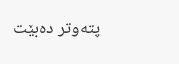پته‌وتر ده‌بێت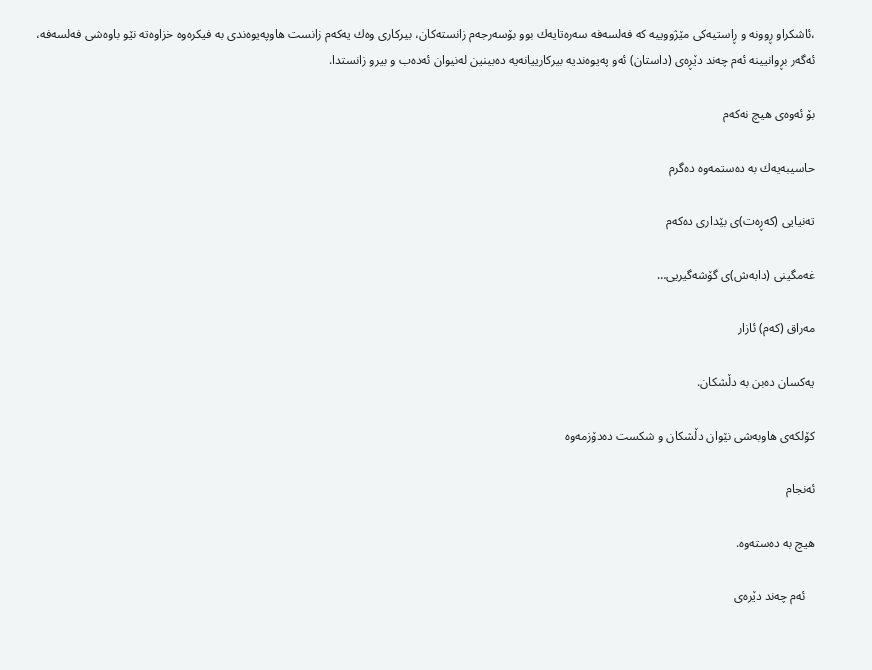،ئاشكراو ڕوونه‌ و ڕاستیه‌كی مێژووییه‌ كه‌ فه‌لسه‌فه‌ سه‌ره‌تایه‌ك بوو بۆسه‌رجه‌م زانسته‌كان، بیركاری وه‌ك یه‌كه‌م زانست هاوپه‌یوه‌ندی به‌ فیكره‌وه‌ خزاوه‌ته‌ نێو باوه‌شی فه‌لسه‌فه‌، ئه‌گه‌ر بڕوانیینه‌ ئه‌م چه‌ند دێڕه‌ی (داستان) ئه‌و په‌یوه‌ندیه‌ بیركارییانه‌یه‌ ده‌بینین له‌نیوان ئه‌ده‌ب و بیرو زانستدا.

بۆ ئه‌وه‌ی هیچ نه‌كه‌م

حاسیبه‌یه‌ك به‌ ده‌ستمه‌وه‌ ده‌گرم

ته‌نیایی (كه‌ڕه‌ت)ی بێداری ده‌كه‌م

غه‌مگینی (دابه‌ش)ی گۆشه‌گیریی…

مه‌راق (كه‌م) ئازار

یه‌كسان ده‌بن به‌ دڵشكان.

كۆلكه‌ی هاوبه‌شی نێوان دڵشكان و شكست ده‌دۆزمه‌وه‌

ئه‌نجام

هیچ به‌ ده‌سته‌وه‌.

   ئه‌م چه‌ند دێره‌ی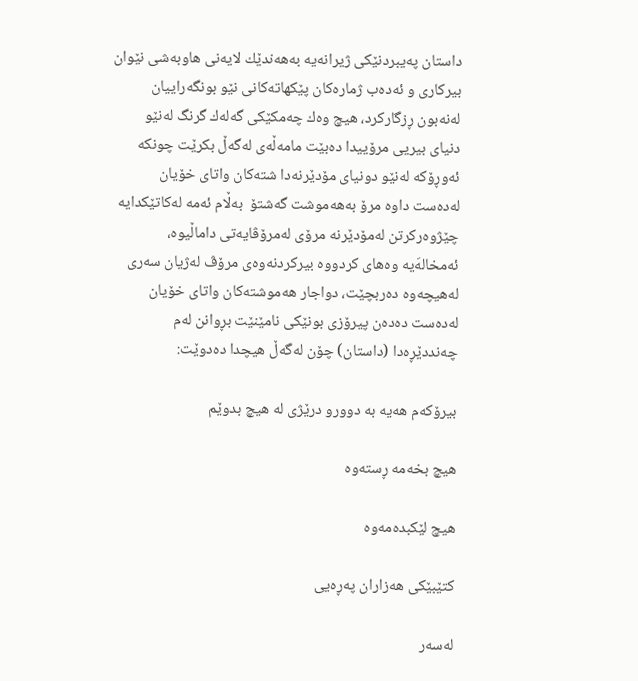داستان په‌یبردنێكی ژیرانه‌یه‌ به‌هه‌ندێك لایه‌نی هاوبه‌شی نێوان بیركاری و ئه‌ده‌ب ژماره‌كان پێكهاته‌كانی نێو بونگه‌راییان له‌نه‌بون ڕزگاركرد، هیچ وه‌ك چه‌مكێكی گه‌له‌ك گرنگ له‌نێو دنیای بیریی مرۆییدا ده‌بێت مامه‌ڵه‌ی له‌گه‌ڵ بكرێت چونكه‌ ئه‌وڕۆكه‌ له‌نێو دونیای مۆدێرنه‌دا شته‌كان واتای خۆیان له‌ده‌ست داوه‌ مرۆ به‌هه‌موشت گه‌شتۆ  به‌ڵام ئه‌مه‌ له‌كاتێكدایه‌ چێژوه‌ركرتن له‌مۆدێرنه‌ مرۆی له‌مرۆڤایه‌تی داماڵیوه‌، ئه‌مخاله‌َیه‌ وه‌های كردووه‌ بیركردنه‌وه‌ی مرۆڤ له‌ژیان سه‌ری له‌هیچه‌وه‌ ده‌ربچێت، دواجار هه‌موشته‌كان واتای خۆیان له‌ده‌ست ده‌ده‌ن پیرۆزی بونێكی نامێنێت بڕوانن له‌م چه‌نددێڕه‌دا (داستان) چۆن له‌گه‌ڵ هیچدا ده‌دوێت:

بیرۆكه‌م هه‌یه‌ به‌ دوورو درێژی له‌ هیچ بدوێم

هیچ بخه‌مه‌ ڕسته‌وه‌

هیچ لێكبده‌مه‌وه‌

كتێبێكی هه‌زاران په‌ڕه‌یی

له‌سه‌ر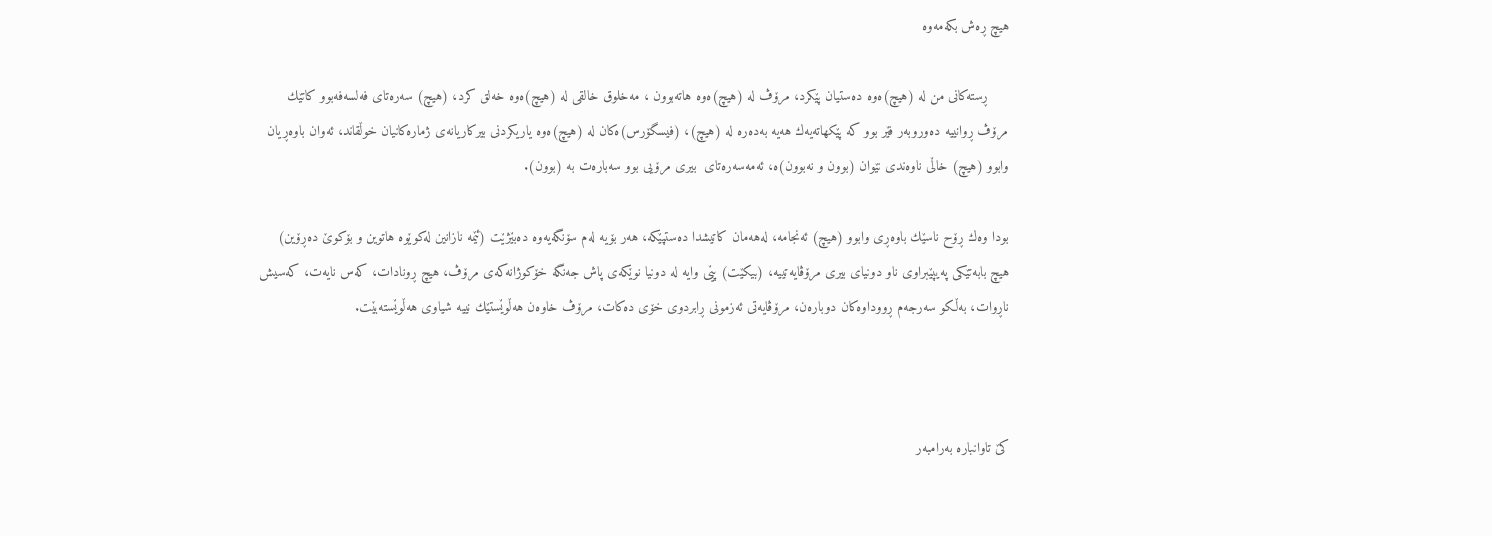هیچ ڕه‌ش بكه‌مه‌وه‌

     ڕسته‌كانی من له‌ (هیچ)ه‌وه‌ ده‌ستیان پێكرد، مرۆڤ له‌ (هیچ)ه‌وه‌ هاته‌بوون ، مه‌خلوق خالقی له‌ (هیچ)ه‌وه‌ خه‌لق كرد، (هیچ) سه‌ره‌تای فه‌لسه‌فه‌بوو كاتێك مرۆڤ ڕوانییه‌ ده‌وروبه‌ر فێر بوو كه‌ پێكهاته‌یه‌ك هه‌یه‌ به‌ده‌ره‌ له‌ (هیچ)، (فیسگۆرس)ه‌كان له‌ (هیچ)ه‌وه‌ یاریكردنی بیركاریانه‌ی ژماره‌كانیان خوڵقاند، ئه‌وان باوه‌ڕیان وابوو (هیچ) خاڵی ناوه‌ندی نێوان (بوون و نه‌بوون)ه‌، ئه‌مه‌سه‌ره‌تای  بیری مرۆیی بوو سه‌باره‌ت به‌ (بوون).

بودا وه‌ك ڕۆح ناسێك باوه‌ڕی وابوو (هیچ) ئه‌نجامه‌، له‌هه‌مان كاتیشدا ده‌ستپێكه‌، هه‌ر بۆیه‌ له‌م سۆنگه‌یه‌وه‌ ده‌بێژێت (ئێمه‌ نازانین له‌كوێوه‌ هاتوین و بۆكوێ ده‌ڕۆین)  هیچ بابه‌تێكی په‌یپێبراوی ناو دونیای بیری مرۆڤایه‌تییه‌، (بیكێت) پێی وایه‌ له‌ دونیا نوێكه‌ی پاش جه‌نگه‌ خۆكوژانه‌كه‌ی مرۆڤ، هیچ ڕونادات، كه‌س نایه‌ت، كه‌سیش ناڕوات، به‌ڵكو سه‌رجه‌م ڕووداوه‌كان دوباره‌ن، مرۆڤایه‌تی ئه‌زمونی ڕابردوی خۆی ده‌كات، مرۆڤ خاوه‌ن هه‌ڵوێستێك نییه‌ شیاوی هه‌ڵوێسته‌بێت.



كێ تاوانباره‌ به‌رامبه‌ر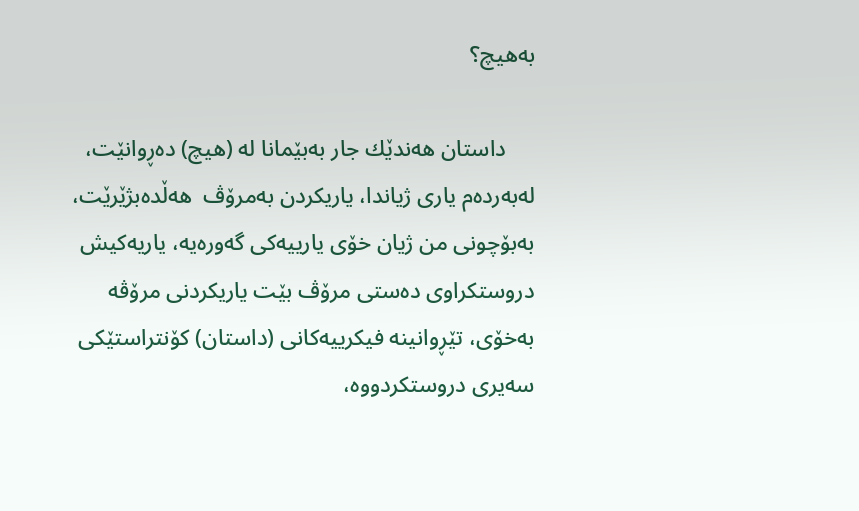به‌هیچ؟

     داستان هه‌ندێك جار به‌بێمانا له‌ (هیچ) ده‌ڕوانێت، له‌به‌رده‌م یاری ژیاندا، یاریكردن به‌مرۆڤ  هه‌ڵده‌بژێرێت، به‌بۆچونی من ژیان خۆی یارییه‌كی گه‌وره‌یه‌، یاریه‌كیش دروستكراوی ده‌ستی مرۆڤ بێت یاریكردنی مرۆڤه‌ به‌خۆی، تێڕوانینه‌ فیكرییه‌كانی (داستان) كۆنتراستێكی سه‌یری دروستكردووه‌،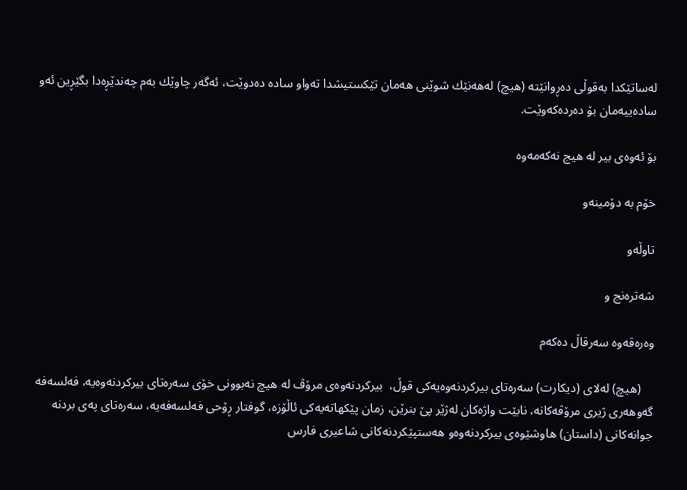له‌ساتێكدا به‌قوڵی ده‌ڕوانێته‌ (هیچ) له‌هه‌نێك شوێنی هه‌مان تێكستیشدا ته‌واو ساده‌ ده‌دوێت، ئه‌گه‌ر چاوێك به‌م چه‌ندێڕه‌دا بگێڕین ئه‌و ساده‌ییه‌مان بۆ ده‌رده‌كه‌وێت.

بۆ ئه‌وه‌ی بیر له‌ هیج نه‌كه‌مه‌وه‌

خۆم به‌ دۆمینه‌و

تاوڵه‌و

شه‌تره‌نج و

وه‌ره‌قه‌وه‌ سه‌رقاڵ ده‌كه‌م

    (هیچ) له‌لای (دیكارت) سه‌ره‌تای بیركردنه‌وه‌یه‌كی قوڵ،  بیركردنه‌وه‌ی مرۆڤ له‌ هیچ نه‌بوونی خۆی سه‌ره‌تای بیركردنه‌وه‌یه‌، فه‌لسه‌فه‌ گه‌وهه‌ری ژیری مرۆڤه‌كانه‌، نابێت واژه‌كان له‌ژێر پێ بنرێن، زمان پێكهاته‌یه‌كی ئاڵۆزه‌، گوفتار ڕۆحی فه‌لسه‌فه‌یه‌، سه‌ره‌تای په‌ی بردنه‌ جوانه‌كانی (داستان) هاوشێوه‌ی بیركردنه‌وه‌و هه‌ستپێكردنه‌كانی شاعیری فارس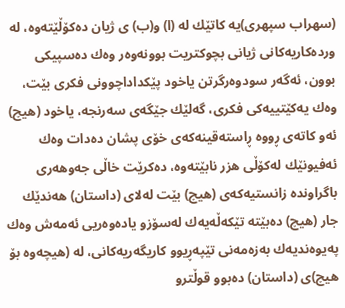(سهراب سپهری)یه‌ كاتێك له‌ (ا) و(ب) ی ژیان ده‌كۆڵێته‌وه‌، له‌ ورده‌كاریه‌كانی ژیانی بچوكتریت بوونه‌وه‌ر وه‌ك ده‌سپیكی بوون، ئه‌گه‌ر سودوه‌رگرتن یاخود پێكداداچوونی فكری بێت، وه‌ك یه‌كێتییه‌كی فكری، گه‌لێك جێگه‌ی سه‌رنجه‌، یاخود (هیچ) ئه‌و كاته‌ی ڕووه‌ ڕاسته‌قینه‌كه‌ی خۆی پشان ده‌دات وه‌ك ئه‌فیونێك له‌كۆڵی هزر نابێته‌وه‌، ده‌كرێت خاڵی جه‌وهه‌ری باگراونده‌ زانستیه‌كه‌ی (هیچ) بێت له‌لای (داستان) هه‌ندێك جار (هیچ) ده‌بێته‌ تێكه‌ڵه‌یه‌ك له‌سۆزو یاده‌وه‌ریی ئه‌مه‌ش وه‌ك په‌یوه‌ندیه‌ك به‌زه‌مه‌نی تێپه‌ڕیوو كاریگه‌ریه‌كانی، له‌ (هیچه‌وه‌ بۆ هیچ)ی (داستان) ده‌بوو قوڵترو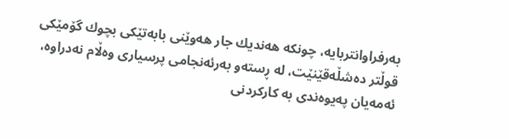به‌رفراوانتربایه‌، چونكه‌ هه‌ندیك جار هه‌وێنی بابه‌تێكی بچوك گۆمێكی قوڵتر ده‌شڵه‌قێنێت، له‌ ڕسته‌و به‌رئه‌نجامی پرسیاری وه‌ڵام نه‌دراوه‌، ئه‌مه‌یان په‌یوه‌ندی به‌ كاركردنی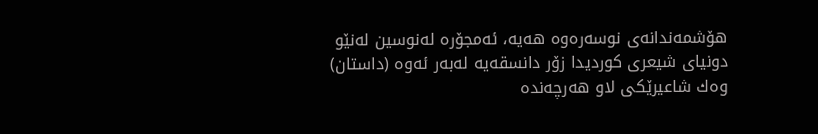هۆشمه‌ندانه‌ی نوسه‌ره‌وه‌ هه‌یه‌، ئه‌مجۆره‌ له‌نوسین له‌نێو دونیای شیعری كوردیدا زۆر دانسقه‌یه‌ له‌به‌ر ئه‌وه‌ (داستان) وه‌ك شاعیرێكی لاو هه‌رچه‌نده‌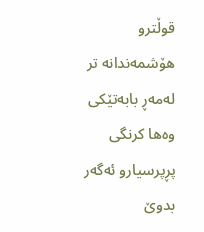قوڵترو هۆشمه‌ندانه‌ تر له‌مه‌ڕ بابه‌تێكی وه‌ها كرنگی پڕپرسیارو ئه‌گه‌ر بدوێ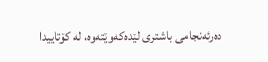ده‌رئه‌نجامی باشتری لێده‌كه‌وێته‌وه‌، له‌ كۆتاییدا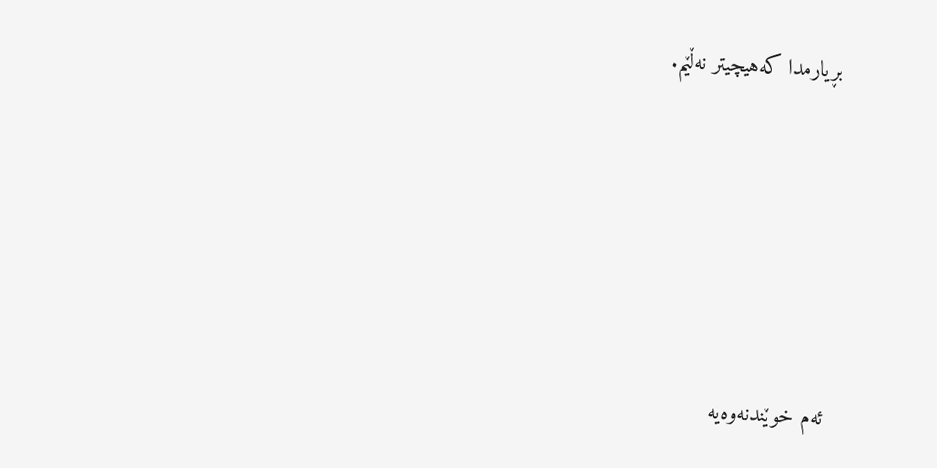بڕیارمدا كه‌هیچیتر نه‌ڵێم.







ئه‌م خوێندنه‌وه‌یه‌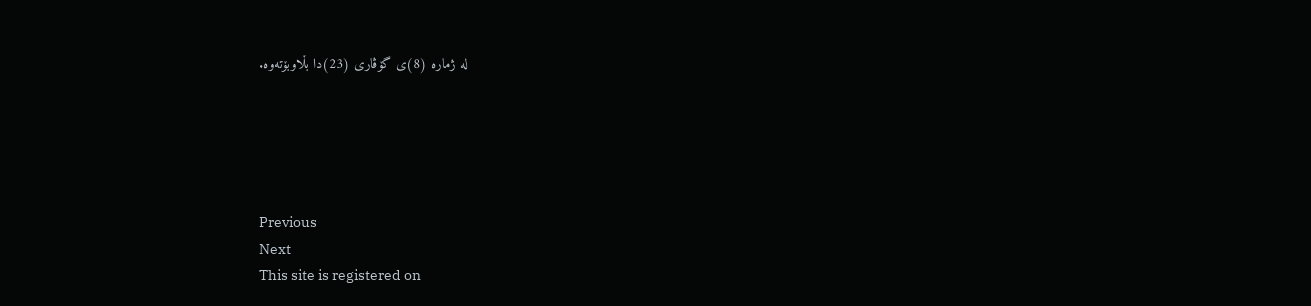له‌ ژماره‌ (8)ی گۆڤاری (23)دا بڵاوبۆته‌وه‌.





Previous
Next
This site is registered on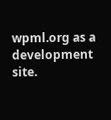wpml.org as a development site.